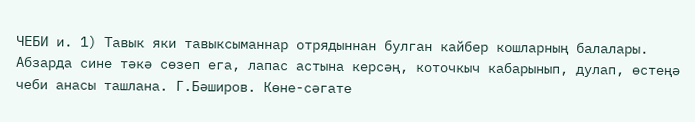ЧЕБИ и. 1) Тавык яки тавыксыманнар отрядыннан булган кайбер кошларның балалары. Абзарда сине тәкә сөзеп ега, лапас астына керсәң, коточкыч кабарынып, дулап, өстеңә чеби анасы ташлана. Г.Бәширов. Көне-сәгате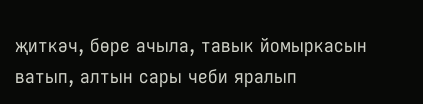җиткәч, бөре ачыла, тавык йомыркасын ватып, алтын сары чеби яралып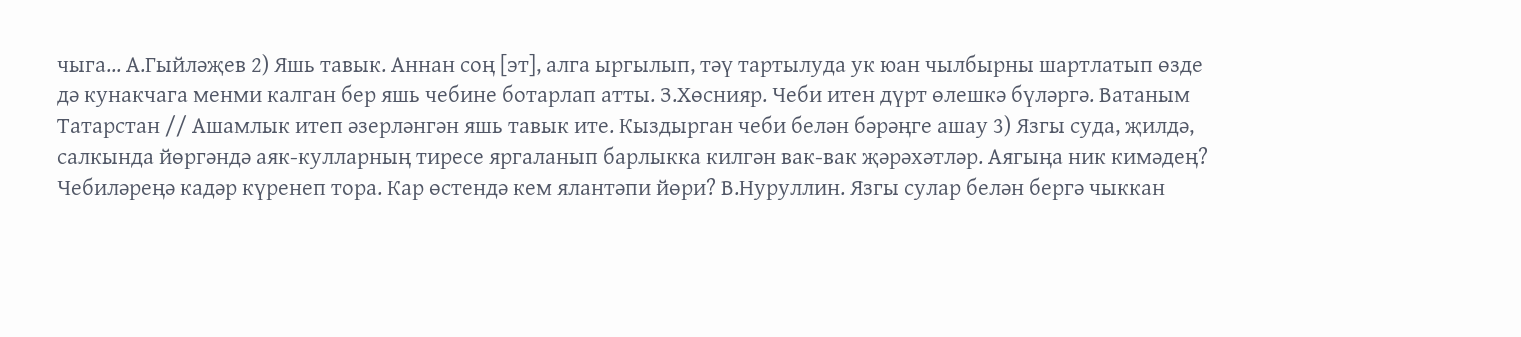чыга... А.Гыйләҗев 2) Яшь тавык. Аннан соң [эт], алга ыргылып, тәү тартылуда ук юан чылбырны шартлатып өзде дә кунакчага менми калган бер яшь чебине ботарлап атты. З.Хөснияр. Чеби итен дүрт өлешкә бүләргә. Ватаным Татарстан // Ашамлык итеп әзерләнгән яшь тавык ите. Кыздырган чеби белән бәрәңге ашау 3) Язгы суда, җилдә, салкында йөргәндә аяк-кулларның тиресе яргаланып барлыкка килгән вак-вак җәрәхәтләр. Аягыңа ник кимәдең? Чебиләреңә кадәр күренеп тора. Кар өстендә кем ялантәпи йөри? В.Нуруллин. Язгы сулар белән бергә чыккан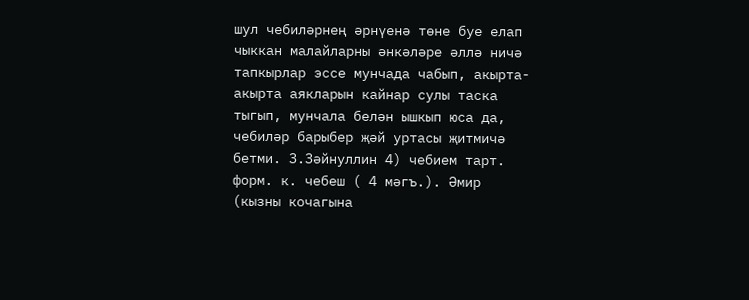шул чебиләрнең әрнүенә төне буе елап чыккан малайларны әнкәләре әллә ничә тапкырлар эссе мунчада чабып, акырта-акырта аякларын кайнар сулы таска тыгып, мунчала белән ышкып юса да, чебиләр барыбер җәй уртасы җитмичә бетми. З.Зәйнуллин 4) чебием тарт. форм. к. чебеш ( 4 мәгъ.). Әмир (кызны кочагына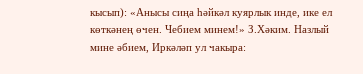кысып): «Анысы сиңа һәйкәл куярлык инде, ике ел көткәнең өчен. Чебием минем!» З.Хәким. Назлый мине әбием, Иркәләп ул чакыра: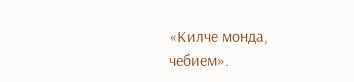«Килче монда, чебием».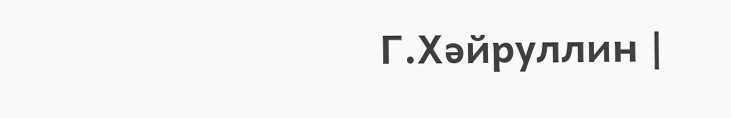Г.Хәйруллин |